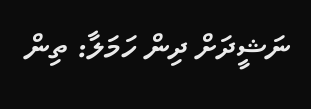ނަޝީދަށް ދިން ހަމަލާ: ތިން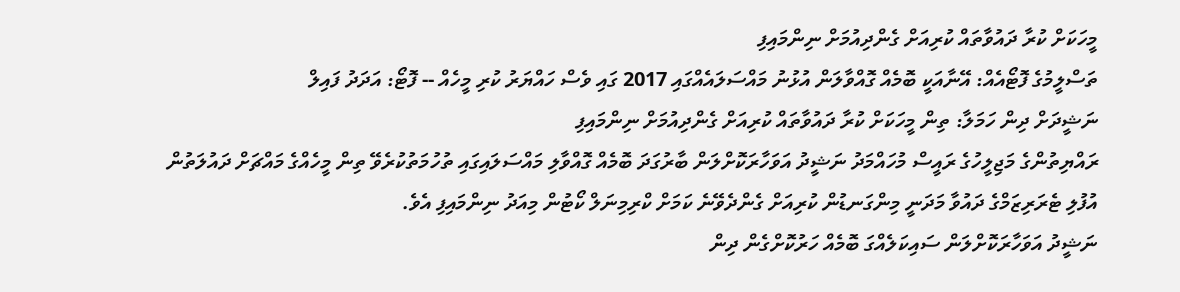މީހަކަށް ކުރާ ދައުވާތައް ކުރިއަށް ގެންދިއުމަށް ނިންމައިފި
ތަސްލީމުގެ ފޮޓޯއެއް: އޭނާއަކީ ބޮމެއް ގޮއްވާލަން އުޅުނު މައްސަލައެއްގައި 2017 ގައި ވެސް ހައްޔަރު ކުރި މީހެއް -- ފޮޓޯ: އަދަދު ފައިލް
ނަޝީދަށް ދިން ހަމަލާ: ތިން މީހަކަށް ކުރާ ދައުވާތައް ކުރިއަށް ގެންދިއުމަށް ނިންމައިފި
ރައްޔިތުންގެ މަޖިލީހުގެ ރައީސް މުހައްމަދު ނަޝީދު އަވަހާރަކޮށްލަން ބާރުގަދަ ބޮމެއް ގޮއްވާލި މައްސަލައިގައި ތުހުމަތުކުރެވޭ ތިން މީހެއްގެ މައްޗަށް ދައުލަތުން އުފުލި ޓެރަރިޒަމްގެ ދައުވާ މަދަނީ މިންގަނޑުން ކުރިއަށް ގެންދެވޭނެ ކަމަށް ކްރިމިނަލް ކޯޓުން މިއަދު ނިންމައިފި އެވެ.
ނަޝީދު އަވަހާރަކޮށްލަން ސައިކަލެއްގަ ބޮމެއް ހަރުކޮށްގެން ދިން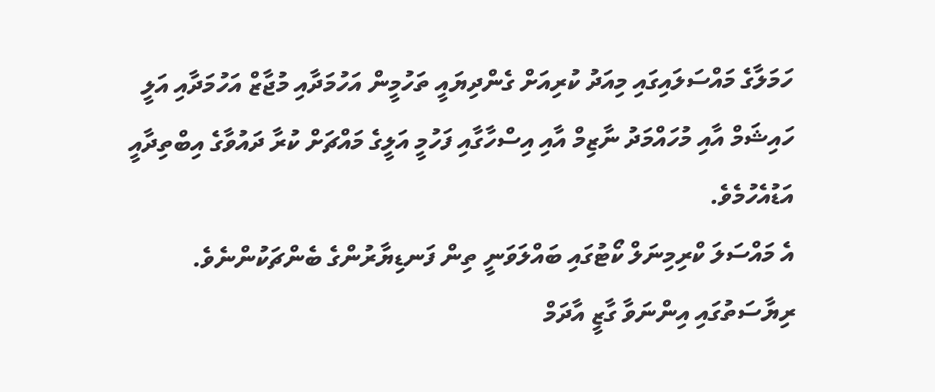ހަމަލާގެ މައްސަލައިގައި މިއަދު ކުރިއަށް ގެންދިޔައީ ތަހުމީން އަހުމަދާއި މުޖާޒް އަހުމަދާއި އަލީ ހައިޝަމް އާއި މުހައްމަދު ނާޒިމް އާއި އިސްހާގާއި ފަހުމީ އަލީގެ މައްޗަށް ކުރާ ދައުވާގެ އިބްތިދާއީ އަޑުއެހުމެވެ.
އެ މައްސަލަ ކްރިމިނަލް ކޯޓުގައި ބައްލަވަނީ ތިން ފަނޑިޔާރުންގެ ބެންޗަކުންނެވެ. ރިޔާސަތުގައި އިންނަވާ ގާޒީ އާދަމް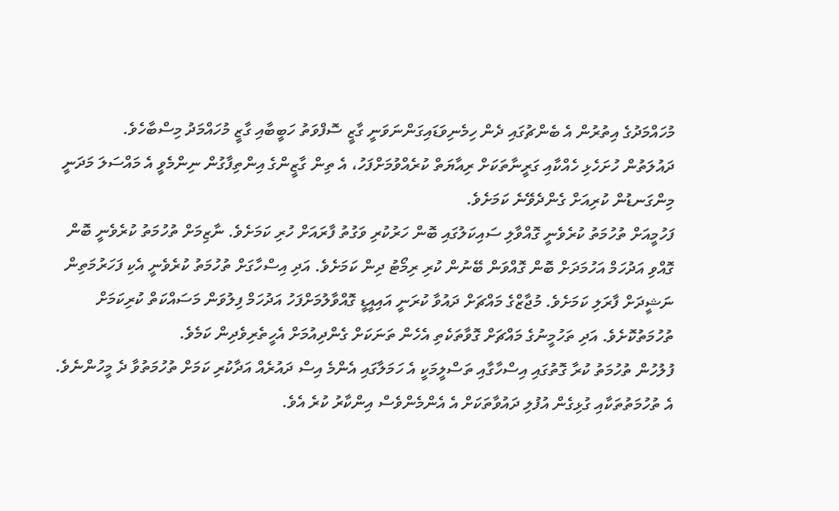މުހައްމަދުގެ އިތުރުން އެ ބެންޗުގައި ދެން ހިމެނިވަޑައިގަންނަވަނީ ގާޒީ ސޮފްވަތު ހަބީބާއި ގާޒީ މުހައްމަދު މިސްބާހެވެ.
ދައުލަތުން ހުށަހެޅި ހެއްކާއި ގަރީނާތަކަށް ރިއާޔަތް ކުރެއްވުމަށްފަހު، އެ ތިން ގާޒީންގެ އިންތިފާގުން ނިންމެވީ އެ މައްސަލަ މަދަނީ މިންގަނޑުން ކުރިއަށް ގެންދެވޭނެ ކަމަށެވެ.
ފަހުމީއަށް ތުހުމަތު ކުރެވެނީ ގޮއްވާލި ސައިކަލުގައި ބޮން ހަރުކުރި ވަގުތު ފާރައަށް ހުރި ކަމަށެވެ. ނާޒިމަށް ތުހުމަތު ކުރެވެނީ ބޮން ގޮއްވި އަދުހަމް އަހުމަދަށް ބޮން ގޮއްވަން ބޭނުން ކުރި ރިމޯޓު ދިން ކަމަށެވެ. އަދި އިސްހާގަށް ތުހުމަތު ކުރެވެނީ އެކި ފަހަރުމަތިން ނަޝީދަށް ފާރަލި ކަމަށެވެ. މުޖާޒްގެ މައްޗަށް ދައުވާ ކުރަނީ އައިއީޑީ ގޮއްވާލުމަށްފަހު އަދުހަމް ފިލުވަން މަސައްކަތް ކުރިކަމަށް ތުހުމަތުކޮށެވެ. އަދި ތަހުމީނުގެ މައްޗަށް ގޮވާތަކެތި އެހެން ތަނަކަށް ގެންދިއުމަށް އެހީތެރިވެދިން ކަމެވެ.
ފުލުހުން ތުހުމަތު ކުރާ ގޮތުގައި އިސްހާގާއި ތަސްލީމަކީ އެ ހަމަލާގައި އެންމެ އިސް ދައުރެއް އަދާކުރި ކަމަށް ތުހުމަތުވާ ދެ މީހުންނެވެ.
އެ ތުހުމަތުތަކާއި ގުޅިގެން އުފުލި ދައުވާތަކަށް އެ އެންމެންވެސް އިންކާރު ކުރެ އެވެ.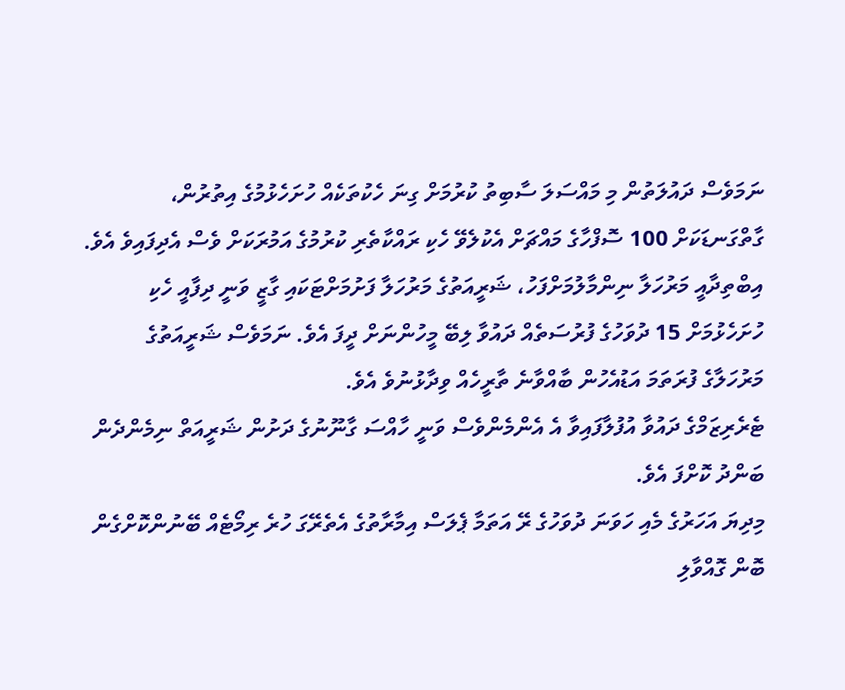ނަމަވެސް ދައުލަތުން މި މައްސަލަ ސާބިތު ކުރުމަށް ގިނަ ހެކުތަކެއް ހުށަހެޅުމުގެ އިތުރުން، ގާތްގަނޑަކަށް 100 ސޮފްހާގެ މައްޗަށް އެކުލެވޭ ހެކި ރައްކާތެރި ކުރުމުގެ އަމުރަކަށް ވެސް އެދިފައިވެ އެވެ.
އިބްތިދާއީ މަރުހަލާ ނިންމާލުމަށްފަހު، ޝަރީއަތުގެ މަރުހަލާ ފަށުމަށްޓަކައި ގާޒީ ވަނީ ދިފާއީ ހެކި ހުށަހެޅުމަށް 15 ދުވަހުގެ ފުރުސަތެއް ދައުވާ ލިބޭ މީހުންނަށް ދީފަ އެވެ. ނަމަވެސް ޝަރީއަތުގެ މަރުހަލާގެ ފުރަތަމަ އަޑުއެހުން ބާއްވާނެ ތާރީހެއް ވިދާޅުނުވެ އެވެ.
ޓެރެރިޒަމްގެ ދައުވާ އުފުލާފައިވާ އެ އެންމެންވެސް ވަނީ ހާއްސަ ގާނޫނުގެ ދަށުން ޝަރީއަތް ނިމެންދެން ބަންދު ކޮށްފަ އެވެ.
މިދިޔަ އަހަރުގެ މެއި ހަވަނަ ދުވަހުގެ ރޭ އަތަމާ ޕެލަސް އިމާރާތުގެ އެތެރޭގަ ހުރެ ރިމޯޓެއް ބޭނުންކޮށްގެން ބޮން ގޮއްވާލި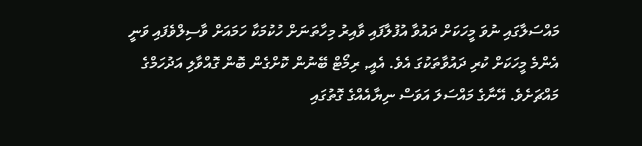މައްސަލާގައި ނުވަ މީހަކަށް ދައުވާ އުފުލާފައި ވާއިރު މިހާތަނަށް ހުކުމަކާ ހަމައަށް ވާސިލްވެފައި ވަނީ އެންމެ މީހަކަށް ކުރި ދައުވާތަކުގަ އެވެ. އެއީ, ރިމޯޓް ބޭނުން ކޮށްގެން ބޮން ގޮއްވާލި އަދުހަމްގެ މައްޗަށެވެ. އޭނާގެ މައްސަލަ އަވަސް ނިޔާއެއްގެ ގޮތުގައި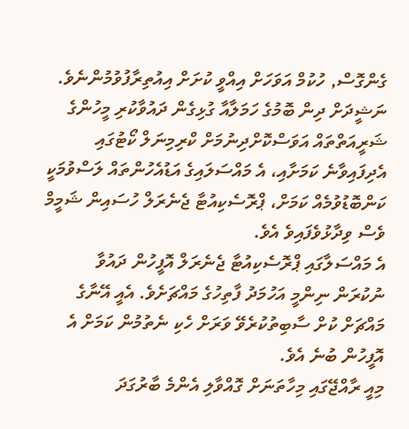ގެންގޮސް, ހުކުމް އަވަހަށް އިއްވީ ކުށަށް އިއުތިރާފުވުމުންނެވެ.
ނަޝީދަށް ދިން ބޮމުގެ ހަމަލާއާ ގުޅިގެން ދައުވާކުރި މީހުންގެ ޝަރީއަތްތައް އަވަސްކޮށްދިނުމަށް ކްރިމިނަލް ކޯޓުގައި އެދިފައިވާނެ ކަމަށާއި، އެ މައްސަލައިގެ އަޑުއެހުންތައް ލަސްވުމަކީ ކަންބޮޑުވުމެއް ކަމަށް، ޕްރޮސެކިއުޓާ ޖެނެރަލް ހުސައިން ޝަމީމް ވެސް ވިދާޅުވެފައިވެ އެވެ.
އެ މައްސަލާގައި ޕްރޮސެކިއުޓާ ޖެނެރަލް އޮފީހުން ދައުވާ ނުކުރަން ނިންމީ އަހުމަދު ފާތިހުގެ މައްޗަށެވެ. އެއީ އޭނާގެ މައްޗަށް ކުށް ސާބިތުކުރެވޭ ވަރަށް ހެކި ނެތުމުން ކަމަށް އެ އޮފީހުން ބުނެ އެވެ.
މިއީ ރާއްޖޭގައި މިހާތަނަށް ގޮއްވާލި އެންމެ ބާރުގަދަ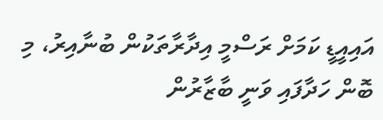އައިއީޑީ ކަމަށް ރަސްމީ އިދާރާތަކުން ބުނާއިރު، މި ބޮން ހަދާފައި ވަނީ ބާޒާރުން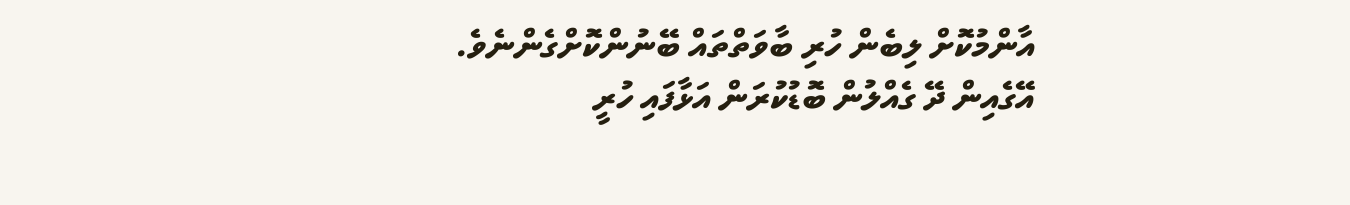އާންމުކޮށް ލިބެން ހުރި ބާވަތްތައް ބޭނުންކޮށްގެންނެވެ. އޭގެއިން ދޭ ގެއްލުން ބޮޑުކުރަން އަޅާފައި ހުރީ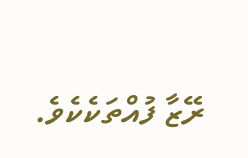ރޭޒާ ފުއްތަކެކެވެ.